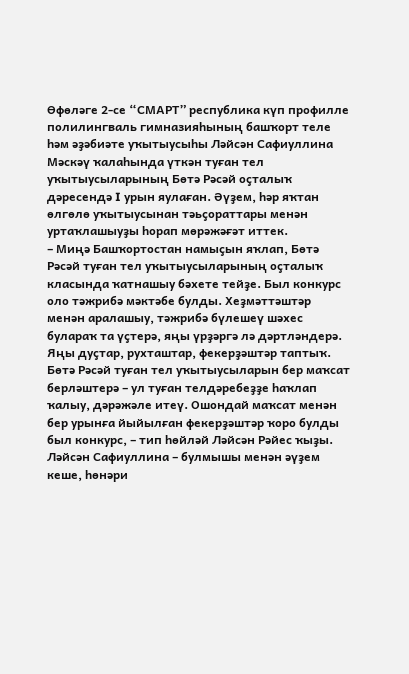Өфөләге 2-се “СМАРТ” республика күп профилле полилингваль гимназияһының башҡорт теле һәм әҙәбиәте уҡытыусыһы Ләйсән Сафиуллина Мәскәү ҡалаһында үткән туған тел уҡытыусыларының Бөтә Рәсәй оҫталыҡ дәресендә I урын яулаған. Әүҙем, һәр яҡтан өлгөлө уҡытыусынан тәьҫораттары менән уртаҡлашыуҙы һорап мөрәжәғәт иттек.
– Миңә Башҡортостан намыҫын яҡлап, Бөтә Рәсәй туған тел уҡытыусыларының оҫталыҡ класында ҡатнашыу бәхете тейҙе. Был конкурс оло тәжрибә мәктәбе булды. Хеҙмәттәштәр менән аралашыу, тәжрибә бүлешеү шәхес булараҡ та үҫтерә, яңы үрҙәргә лә дәртләндерә. Яңы дуҫтар, рухташтар, фекерҙәштәр таптыҡ. Бөтә Рәсәй туған тел уҡытыусыларын бер маҡсат берләштерә – ул туған телдәребеҙҙе һаҡлап ҡалыу, дәрәжәле итеү. Ошондай маҡсат менән бер урынға йыйылған фекерҙәштәр ҡоро булды был конкурс, – тип һөйләй Ләйсән Рәйес ҡыҙы.
Ләйсән Сафиуллина – булмышы менән әүҙем кеше, һөнәри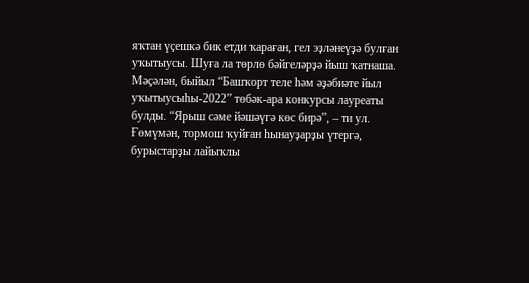яҡтан үҫешкә бик етди ҡараған, гел эҙләнеүҙә булған уҡытыусы. Шуға ла төрлө бәйгеләрҙә йыш ҡатнаша. Мәҫәлән, быйыл “Башҡорт теле һәм әҙәбиәте йыл уҡытыусыһы-2022” төбәк-ара конкурсы лауреаты булды. “Ярыш сәме йәшәүгә көс бирә”, – ти ул. Ғөмүмән, тормош ҡуйған һынауҙарҙы үтергә, бурыстарҙы лайыҡлы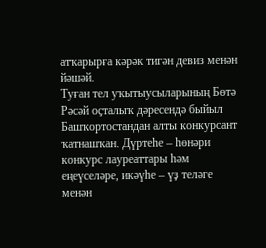атҡарырға кәрәк тигән девиз менән йәшәй.
Туған тел уҡытыусыларының Бөтә Рәсәй оҫталыҡ дәресендә быйыл Башҡортостандан алты конкурсант ҡатнашҡан. Дүртеһе – һөнәри конкурс лауреаттары һәм еңеүселәре, икәүһе – үҙ теләге менән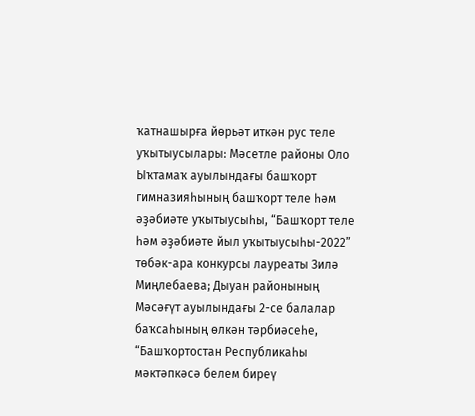ҡатнашырға йөрьәт иткән рус теле уҡытыусылары: Мәсетле районы Оло Ыҡтамаҡ ауылындағы башҡорт гимназияһының башҡорт теле һәм әҙәбиәте уҡытыусыһы, “Башҡорт теле һәм әҙәбиәте йыл уҡытыусыһы-2022” төбәк-ара конкурсы лауреаты Зилә Миңлебаева; Дыуан районының Мәсәғүт ауылындағы 2-се балалар баҡсаһының өлкән тәрбиәсеһе, “Башҡортостан Республикаһы мәктәпкәсә белем биреү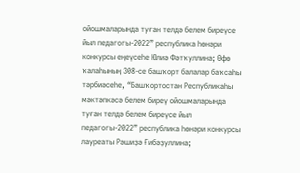ойошмаларында туған телдә белем биреүсе йыл педагогы-2022” республика һөнәри конкурсы еңеүсеһе Юлиә Фәтҡуллина; Өфө ҡалаһының 308-се башҡорт балалар баҡсаһы тәрбиәсеһе, “Башҡортостан Республикаһы мәктәпкәсә белем биреү ойошмаларында туған телдә белем биреүсе йыл педагогы-2022” республика һөнәри конкурсы лауреаты Рәшиҙә Ғибәҙуллина;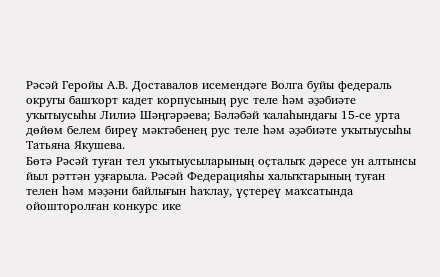Рәсәй Геройы А.В. Доставалов исемендәге Волга буйы федераль округы башҡорт кадет корпусының рус теле һәм әҙәбиәте уҡытыусыһы Лилиә Шәңгәрәева; Бәләбәй ҡалаһындағы 15-се урта дөйөм белем биреү мәктәбенең рус теле һәм әҙәбиәте уҡытыусыһы Татьяна Якушева.
Бөтә Рәсәй туған тел уҡытыусыларының оҫталыҡ дәресе ун алтынсы йыл рәттән уҙғарыла. Рәсәй Федерацияһы халыҡтарының туған телен һәм мәҙәни байлығын һаҡлау, үҫтереү маҡсатында ойошторолған конкурс ике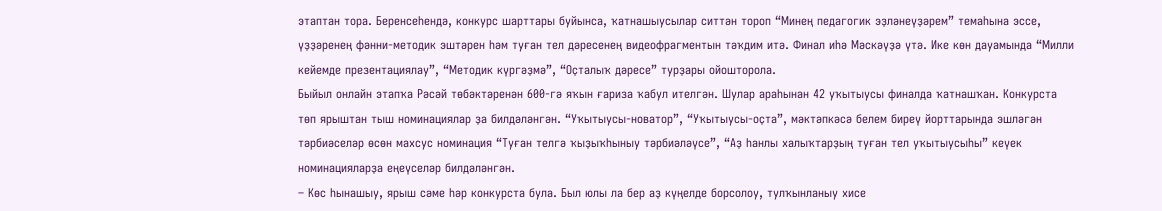этаптан тора. Беренсеһендә, конкурс шарттары буйынса, ҡатнашыусылар ситтән тороп “Минең педагогик эҙләнеүҙәрем” темаһына эссе, үҙҙәренең фәнни-методик эштәрен һәм туған тел дәресенең видеофрагментын тәҡдим итә. Финал иһә Мәскәүҙә үтә. Ике көн дауамында “Милли кейемде презентациялау”, “Методик күргәҙмә”, “Оҫталыҡ дәресе” турҙары ойошторола.
Быйыл онлайн этапҡа Рәсәй төбәктәренән 600-гә яҡын ғариза ҡабул ителгән. Шулар араһынан 42 уҡытыусы финалда ҡатнашҡан. Конкурста төп ярыштан тыш номинациялар ҙа билдәләнгән. “Уҡытыусы-новатор”, “Уҡытыусы-оҫта”, мәктәпкәсә белем биреү йорттарында эшләгән тәрбиәселәр өсөн махсус номинация “Туған телгә ҡыҙыҡһыныу тәрбиәләүсе”, “Аҙ һанлы халыҡтарҙың туған тел уҡытыусыһы” кеүек номинацияларҙа еңеүселәр билдәләнгән.
– Көс һынашыу, ярыш сәме һәр конкурста була. Был юлы ла бер аҙ күңелде борсолоу, тулҡынланыу хисе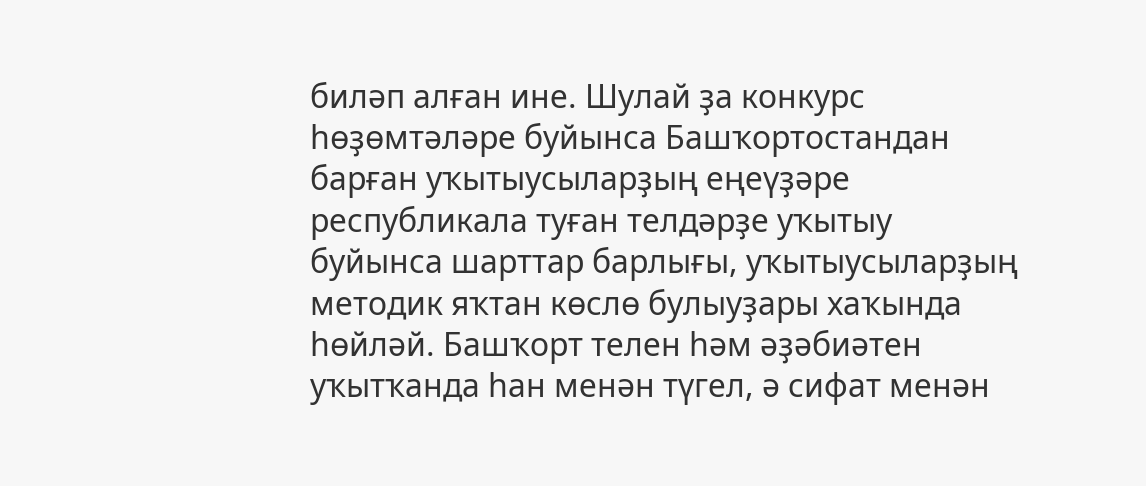биләп алған ине. Шулай ҙа конкурс һөҙөмтәләре буйынса Башҡортостандан барған уҡытыусыларҙың еңеүҙәре республикала туған телдәрҙе уҡытыу буйынса шарттар барлығы, уҡытыусыларҙың методик яҡтан көслө булыуҙары хаҡында һөйләй. Башҡорт телен һәм әҙәбиәтен уҡытҡанда һан менән түгел, ә сифат менән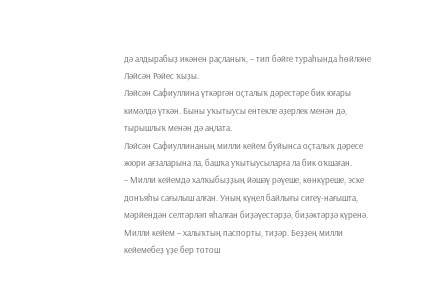дә алдырабыҙ икәнен раҫланыҡ, – тип бәйге тураһында һөйләне Ләйсән Рәйес ҡыҙы.
Ләйсән Сафиуллина үткәргән оҫталыҡ дәрестәре бик юғары кимәлдә үткән. Быны уҡытыусы ентекле әҙерлек менән дә, тырышлыҡ менән дә аңлата.
Ләйсән Сафиуллинаның милли кейем буйынса оҫталыҡ дәресе жюри ағзаларына ла, башҡа уҡытыусыларға ла бик оҡшаған.
– Милли кейемдә халҡыбыҙҙың йәшәү рәүеше, көнкүреше, эске донъяһы сағылыш алған. Уның күңел байлығы сигеү-нағышта, мәрйендән селтәрләп яһалған биҙәүестәрҙә, биҙәктәрҙә күренә. Милли кейем – халыҡтың паспорты, тиҙәр. Беҙҙең милли кейемебеҙ үҙе бер тотош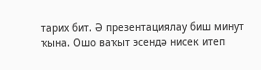тарих бит. Ә презентациялау биш минут ҡына. Ошо ваҡыт эсендә нисек итеп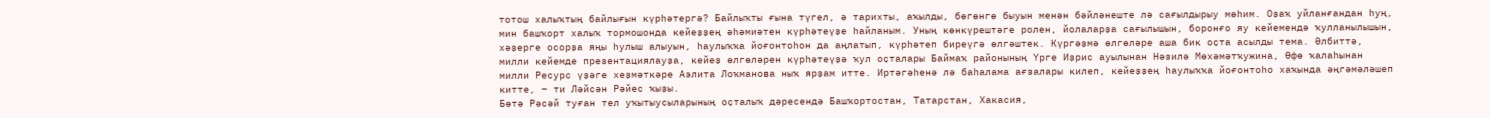тотош халыҡтың байлығын күрһәтергә? Байлыҡты ғына түгел, ә тарихты, аҡылды, бөгөнгө быуын менән бәйләнеште лә сағылдырыу мөһим. Оҙаҡ уйланғандан һуң, мин башҡорт халыҡ тормошонда кейеҙҙең әһәмиәтен күрһәтеүҙе һайланым. Уның көнкүрештәге ролен, йолаларҙа сағылышын, боронғо яу кейемендә ҡулланылышын, хәҙерге осорҙа яңы һулыш алыуын, һаулыҡҡа йоғонтоһон да аңлатып, күрһәтеп биреүгә өлгәштек. Күргәҙмә өлгөләре аша бик оҫта асылды тема. Әлбиттә, милли кейемде презентациялауҙа, кейеҙ өлгөләрен күрһәтеүҙә ҡул оҫталары Баймаҡ районының Үрге Иҙрис ауылынан Нәзилә Мөхәмәтҡужина, Өфө ҡалаһынан милли Ресурс үҙәге хеҙмәткәре Аэлита Лоҡманова ныҡ ярҙам итте. Иртәгәһенә лә баһалама ағзалары килеп, кейеҙҙең һаулыҡҡа йоғонтоһо хаҡында әңгәмәләшеп китте, – ти Ләйсән Рәйес ҡыҙы.
Бөтә Рәсәй туған тел уҡытыусыларының оҫталыҡ дәресендә Башҡортостан, Татарстан, Хакасия,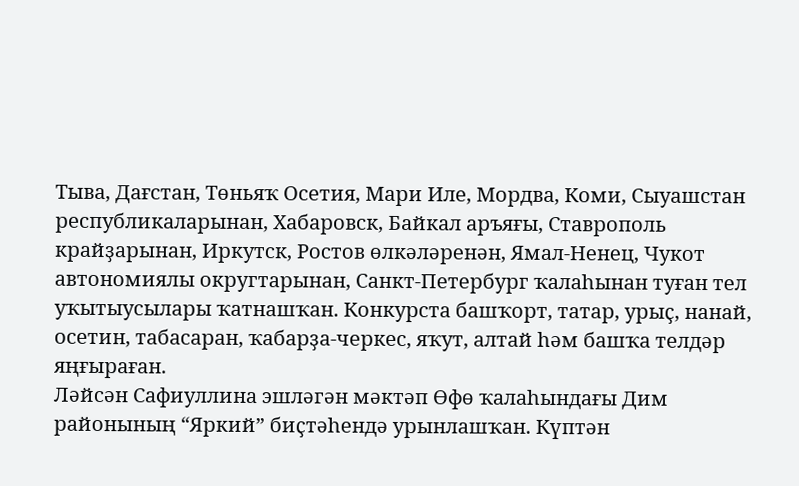Тыва, Дағстан, Төньяҡ Осетия, Мари Иле, Мордва, Коми, Сыуашстан республикаларынан, Хабаровск, Байкал аръяғы, Ставрополь крайҙарынан, Иркутск, Ростов өлкәләренән, Ямал-Ненец, Чукот автономиялы округтарынан, Санкт-Петербург ҡалаһынан туған тел уҡытыусылары ҡатнашҡан. Конкурста башҡорт, татар, урыҫ, нанай, осетин, табасаран, ҡабарҙа-черкес, яҡут, алтай һәм башҡа телдәр яңғыраған.
Ләйсән Сафиуллина эшләгән мәктәп Өфө ҡалаһындағы Дим районының “Яркий” биҫтәһендә урынлашҡан. Күптән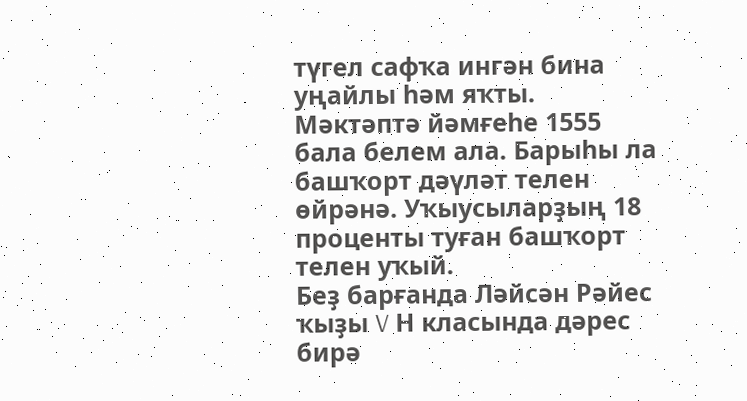түгел сафҡа ингән бина уңайлы һәм яҡты. Мәктәптә йәмғеһе 1555 бала белем ала. Барыһы ла башҡорт дәүләт телен өйрәнә. Уҡыусыларҙың 18 проценты туған башҡорт телен уҡый.
Беҙ барғанда Ләйсән Рәйес ҡыҙы V Н класында дәрес бирә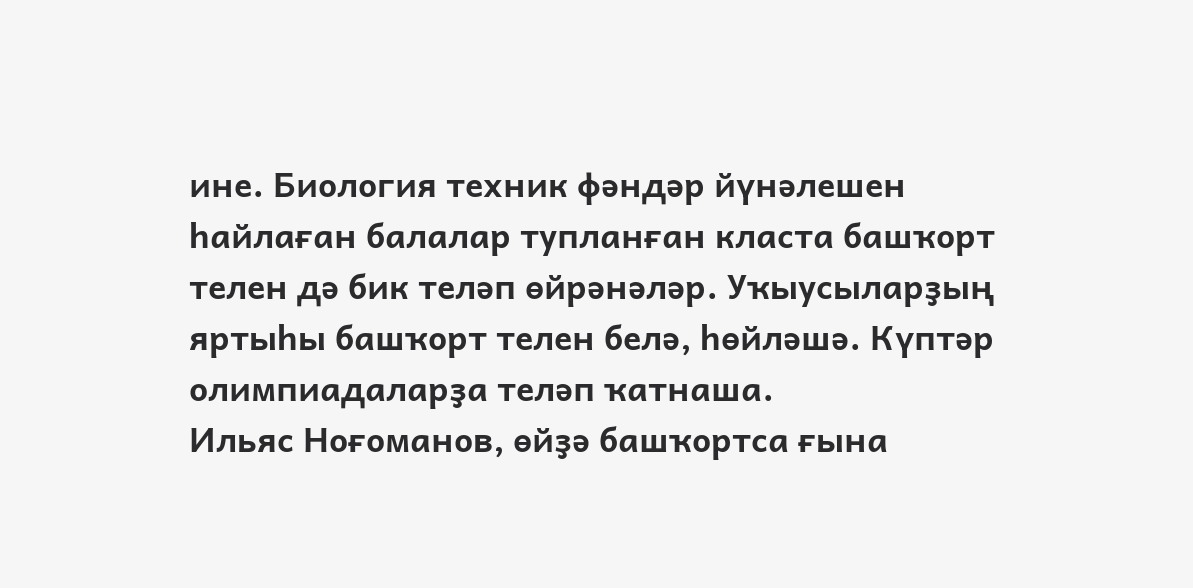ине. Биология техник фәндәр йүнәлешен һайлаған балалар тупланған класта башҡорт телен дә бик теләп өйрәнәләр. Уҡыусыларҙың яртыһы башҡорт телен белә, һөйләшә. Күптәр олимпиадаларҙа теләп ҡатнаша.
Ильяс Ноғоманов, өйҙә башҡортса ғына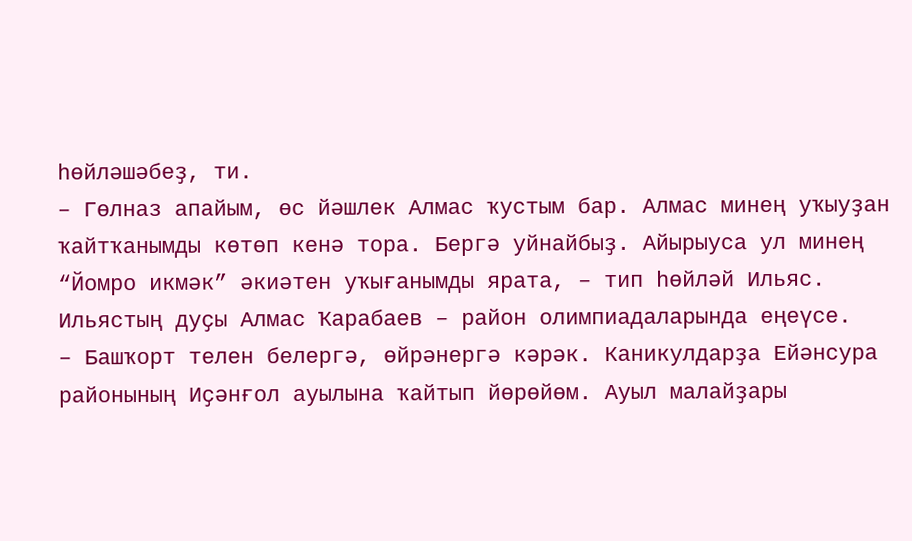һөйләшәбеҙ, ти.
– Гөлназ апайым, өс йәшлек Алмас ҡустым бар. Алмас минең уҡыуҙан ҡайтҡанымды көтөп кенә тора. Бергә уйнайбыҙ. Айырыуса ул минең “Йомро икмәк” әкиәтен уҡығанымды ярата, – тип һөйләй Ильяс.
Ильястың дуҫы Алмас Ҡарабаев – район олимпиадаларында еңеүсе.
– Башҡорт телен белергә, өйрәнергә кәрәк. Каникулдарҙа Ейәнсура районының Иҫәнғол ауылына ҡайтып йөрөйөм. Ауыл малайҙары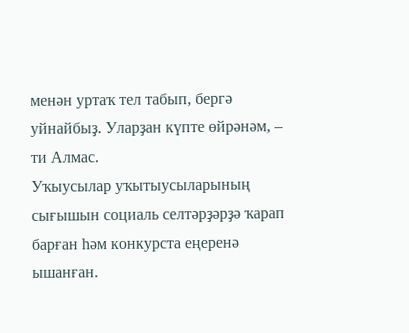менән уртаҡ тел табып, бергә уйнайбыҙ. Уларҙан күпте өйрәнәм, – ти Алмас.
Уҡыусылар уҡытыусыларының сығышын социаль селтәрҙәрҙә ҡарап барған һәм конкурста еңеренә ышанған.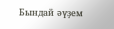Бындай әүҙем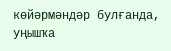көйәрмәндәр булғанда, уңышҡа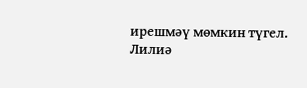ирешмәү мөмкин түгел.
Лилиә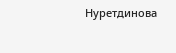Нуретдинова